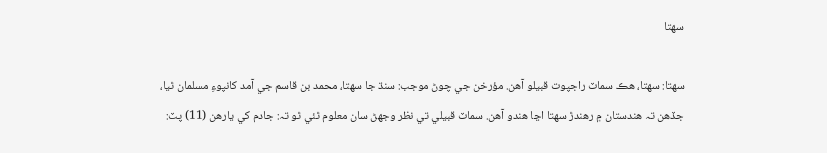سھتا

سھتا: سهتا، هڪ سماٽ راجپوت قبيلو آهن. مؤرخن جي چوڻ موجب: سنڌ جا سهتا، محمد بن قاسم جي آمد کانپوءِ مسلمان ٿيا، جڏهن تہ هندستان ۾ رهندڙ سھتا اڃا هندو آهن. سماٽ قبيلي تي نظر وجهڻ سان معلوم ٿئي ٿو تہ: جادم کي يارهن (11) پٽ: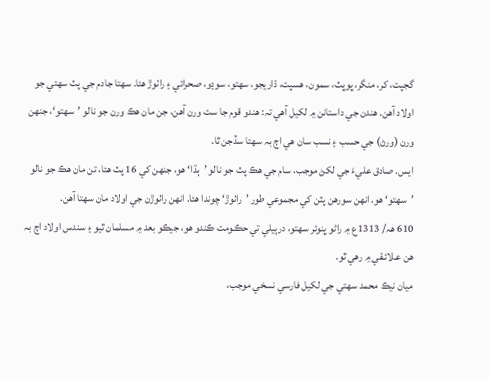گجپت، کر، منگر، ڀوڀٽ، سمون، هسپت، ڌاريجو، سهتو، سوڍو، صحرائي ۽ راٺوڙ هئا. سھتا جادم جي پٽ سهتي جو اولاد آهن. هندن جي داستانن ۾ لکيل آهي تہ: هندو قوم جا ست ورن آهن، جن مان هڪ ورن جو نالو ’سھتو‘، جنهن ورن (ورڻ) جي حسب ۽ نسب سان هي اڄ بہ سھتا سڏجن ٿا.
ايس. صادق عليءَ جي لکڻ موجب، سام جي هڪ پٽ جو نالو ’ٻڌا‘ هو، جنهن کي 16 پٽ هئا، تن مان هڪ جو نالو ’سھتو‘ هو. انهن سورهن پٽن کي مجموعي طور ’راٺوڙ‘ چوندا هئا. انهن راٺوڙن جي اولاد مان سھتا آهن.
610 ھہ/ 1313ع ۾ راڻو ڀنوئر سهتو، درٻيلي تي حڪـومت ڪندو هو، جيڪو بعد ۾ مسلمان ٿيو ۽ سندس اولاد اڄ بہ هن عـلائـقي ۾ رهي ٿو.
ميان نيڪ محمد سهتي جي لکيل فارسي نسخي موجب،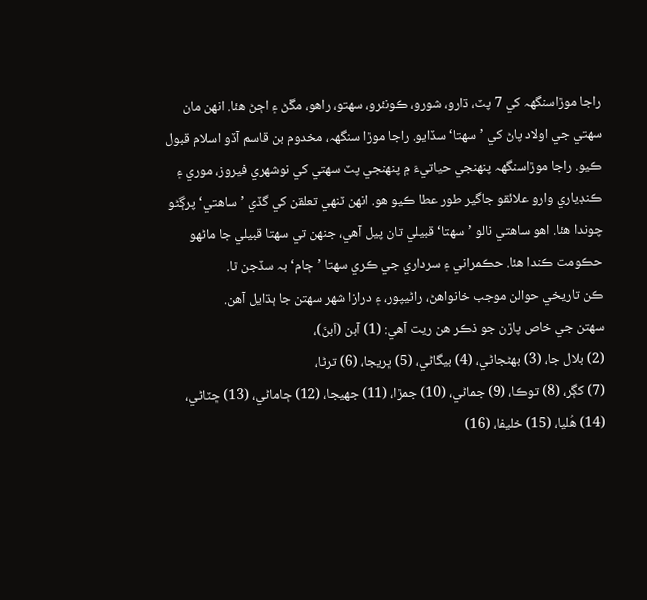راجا موڙاسنگهہ کي 7 پٽ، ڌارو، شورو، ڪونئرو، سهتو، راهو، مڱڻ ۽ اڄڻ هئا. انهن مان سهتي جي اولاد پاڻ کي ’سھتا‘ سڏايو. راجا موڙا سنگهہ، مخدوم بن قاسم آڏو اسلام قبول ڪيو. راجا موڙاسنگهہ پنھنجي حياتيءَ ۾ پنھنجي پٽ سهتي کي نوشهري فيروز، موري ۽ ڪنڊياري وارو علائقو جاگير طور عطا ڪيو هو. انهن ٽنهي تعلقن کي گڏي ’ساهتي‘ پرڳڻو چوندا هئا. اهو ساهتي نالو ’سھتا‘ قبيلي تان پيل آهي، جنهن تي سھتا قبيلي جا ماڻهو حڪومت ڪندا هئا. حڪمراني ۽ سرداري جي ڪري سھتا ’ڄام‘ بہ سڏجن ٿا.
ڪن تاريخي حوالن موجب خانواهڻ، راڻيپور، ۽ درازا شھر سهتن جا ٻڌايل آهن.
سهتن جي خاص پاڙن جو ذڪر هن ريت آهي: (1) آبن (اَبنَ)،
(2) بلال جا، (3) بهڻجاڻي، (4) بيگاڻي، (5) ڀريجا، (6) ترڻا،
(7) کڳر، (8) توڪا، (9) جماڻي، (10) جمڙا، (11) جهيجا، (12) ڄاماڻي، (13) ڇٽاڻي، (14) هُليا، (15) خليفا، (16)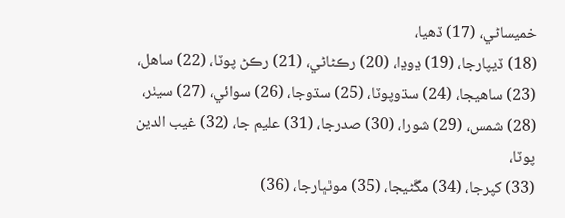خميساڻي، (17) ڏهيا،
(18) ڏيپارجا، (19) ڍوڍا، (20) رڪڻاڻي، (21) رڪڻ پوٽا، (22) ساهل،
(23) ساهيجا، (24) سڌوپوٽا، (25) سڌوجا، (26) سوائي، (27) سيٺر،
(28) شمس، (29) شورا، (30) صدرجا، (31) عليم جا، (32) غيب الدين پوٽا،
(33) کپرجا، (34) مڱڻيجا، (35) موٿڀارجا، (36)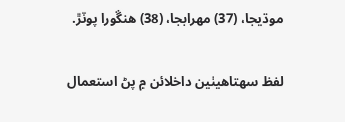موڌيجا، (37) مهرابجا، (38) هنڱورا پوٽڙ.


لفظ سھتاھيٺين داخلائن ۾ پڻ استعمال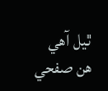ٿيل آھي
هن صفحي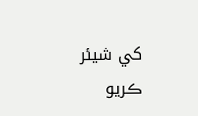کي شيئر ڪريو